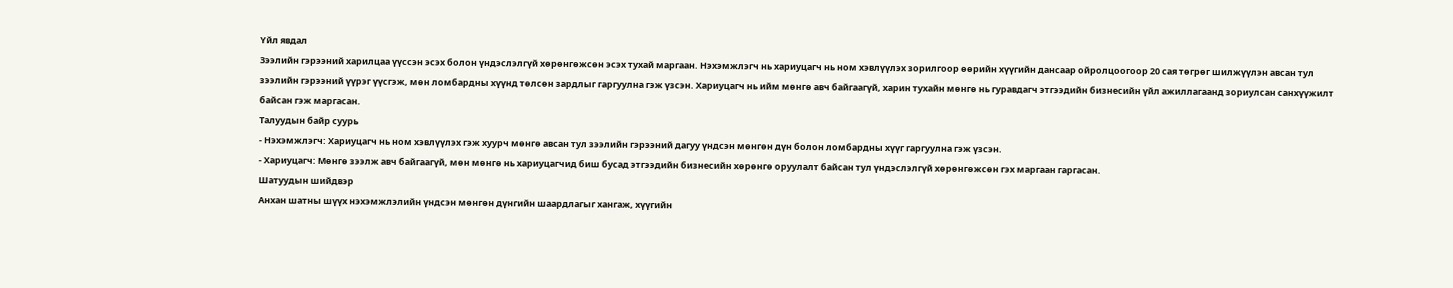Үйл явдал
Зээлийн гэрээний харилцаа үүссэн эсэх болон үндэслэлгүй хөрөнгөжсөн эсэх тухай маргаан. Нэхэмжлэгч нь хариуцагч нь ном хэвлүүлэх зорилгоор өөрийн хүүгийн дансаар ойролцоогоор 20 сая төгрөг шилжүүлэн авсан тул зээлийн гэрээний үүрэг үүсгэж, мөн ломбардны хүүнд төлсөн зардлыг гаргуулна гэж үзсэн. Хариуцагч нь ийм мөнгө авч байгаагүй, харин тухайн мөнгө нь гуравдагч этгээдийн бизнесийн үйл ажиллагаанд зориулсан санхүүжилт байсан гэж маргасан.
Талуудын байр суурь
- Нэхэмжлэгч: Хариуцагч нь ном хэвлүүлэх гэж хуурч мөнгө авсан тул зээлийн гэрээний дагуу үндсэн мөнгөн дүн болон ломбардны хүүг гаргуулна гэж үзсэн.
- Хариуцагч: Мөнгө зээлж авч байгаагүй, мөн мөнгө нь хариуцагчид биш бусад этгээдийн бизнесийн хөрөнгө оруулалт байсан тул үндэслэлгүй хөрөнгөжсөн гэх маргаан гаргасан.
Шатуудын шийдвэр
Анхан шатны шүүх нэхэмжлэлийн үндсэн мөнгөн дүнгийн шаардлагыг хангаж, хүүгийн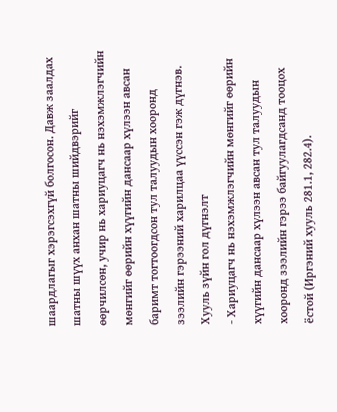шаардлагыг хэрэгсэхгүй болгосон. Давж заалдах шатны шүүх анхан шатны шийдвэрийг өөрчилсөн, учир нь хариуцагч нь нэхэмжлэгчийн мөнгийг өөрийн хүүгийн дансаар хүлээн авсан баримт тогтоогдсон тул талуудын хооронд зээлийн гэрээний харилцаа үүссэн гэж дүгнэв.
Хууль зүйн гол дүгнэлт
- Хариуцагч нь нэхэмжлэгчийн мөнгийг өөрийн хүүгийн дансаар хүлээн авсан тул талуудын хооронд зээлийн гэрээ байгуулагдсанд тооцох ёстой (Иргэний хууль 281.1, 282.4).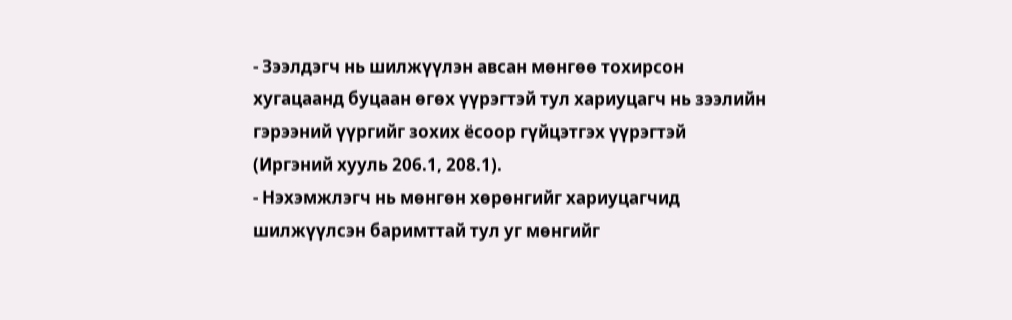- Зээлдэгч нь шилжүүлэн авсан мөнгөө тохирсон хугацаанд буцаан өгөх үүрэгтэй тул хариуцагч нь зээлийн гэрээний үүргийг зохих ёсоор гүйцэтгэх үүрэгтэй (Иргэний хууль 206.1, 208.1).
- Нэхэмжлэгч нь мөнгөн хөрөнгийг хариуцагчид шилжүүлсэн баримттай тул уг мөнгийг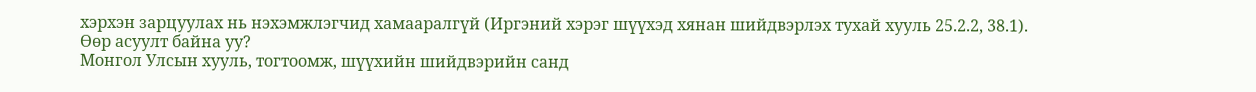хэрхэн зарцуулах нь нэхэмжлэгчид хамааралгүй (Иргэний хэрэг шүүхэд хянан шийдвэрлэх тухай хууль 25.2.2, 38.1).
Өөр асуулт байна уу?
Монгол Улсын хууль, тогтоомж, шүүхийн шийдвэрийн санд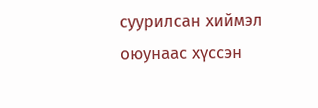суурилсан хиймэл оюунаас хүссэн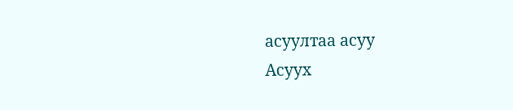асуултаа асуу
Асуух